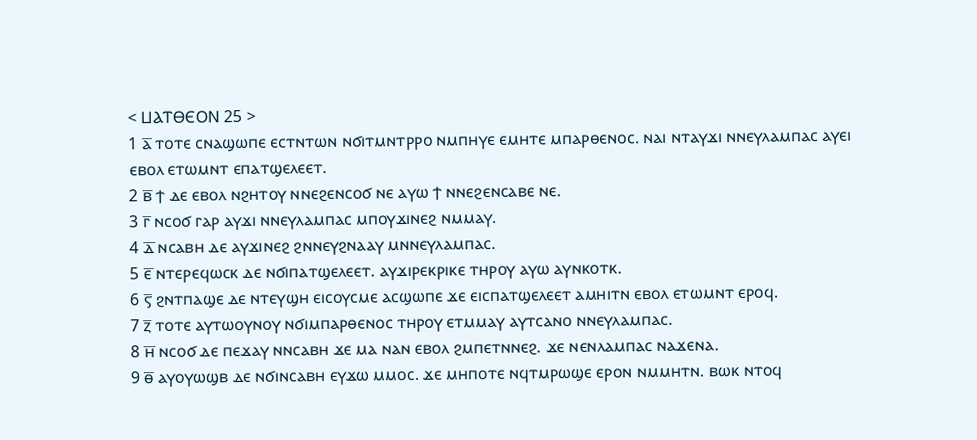< ⳘⲀⲦⲐⲈⲞⲚ 25 >
1 ⲁ̅ ⲧⲟⲧⲉ ⲥⲛⲁϣⲱⲡⲉ ⲉⲥⲧⲛⲧⲱⲛ ⲛϭⲓⲧⲙⲛⲧⲣⲣⲟ ⲛⲙⲡⲏⲩⲉ ⲉⲙⲏⲧⲉ ⲙⲡⲁⲣⲑⲉⲛⲟⲥ. ⲛⲁⲓ ⲛⲧⲁⲩϫⲓ ⲛⲛⲉⲩⲗⲁⲙⲡⲁⲥ ⲁⲩⲉⲓ ⲉⲃⲟⲗ ⲉⲧⲱⲙⲛⲧ ⲉⲡⲁⲧϣⲉⲗⲉⲉⲧ.
2 ⲃ̅ ϯ ⲇⲉ ⲉⲃⲟⲗ ⲛϩⲏⲧⲟⲩ ⲛⲛⲉϩⲉⲛⲥⲟϭ ⲛⲉ ⲁⲩⲱ ϯ ⲛⲛⲉϩⲉⲛⲥⲁⲃⲉ ⲛⲉ.
3 ⲅ̅ ⲛⲥⲟϭ ⲅⲁⲣ ⲁⲩϫⲓ ⲛⲛⲉⲩⲗⲁⲙⲡⲁⲥ ⲙⲡⲟⲩϫⲓⲛⲉϩ ⲛⲙⲙⲁⲩ.
4 ⲇ̅ ⲛⲥⲁⲃⲏ ⲇⲉ ⲁⲩϫⲓⲛⲉϩ ϩⲛⲛⲉⲩϩⲛⲁⲁⲩ ⲙⲛⲛⲉⲩⲗⲁⲙⲡⲁⲥ.
5 ⲉ̅ ⲛⲧⲉⲣⲉϥⲱⲥⲕ ⲇⲉ ⲛϭⲓⲡⲁⲧϣⲉⲗⲉⲉⲧ. ⲁⲩϫⲓⲣⲉⲕⲣⲓⲕⲉ ⲧⲏⲣⲟⲩ ⲁⲩⲱ ⲁⲩⲛⲕⲟⲧⲕ.
6 ⲋ̅ ϩⲛⲧⲡⲁϣⲉ ⲇⲉ ⲛⲧⲉⲩϣⲏ ⲉⲓⲥⲟⲩⲥⲙⲉ ⲁⲥϣⲱⲡⲉ ϫⲉ ⲉⲓⲥⲡⲁⲧϣⲉⲗⲉⲉⲧ ⲁⲙⲏⲓⲧⲛ ⲉⲃⲟⲗ ⲉⲧⲱⲙⲛⲧ ⲉⲣⲟϥ.
7 ⲍ̅ ⲧⲟⲧⲉ ⲁⲩⲧⲱⲟⲩⲛⲟⲩ ⲛϭⲓⲙⲡⲁⲣⲑⲉⲛⲟⲥ ⲧⲏⲣⲟⲩ ⲉⲧⲙⲙⲁⲩ ⲁⲩⲧⲥⲁⲛⲟ ⲛⲛⲉⲩⲗⲁⲙⲡⲁⲥ.
8 ⲏ̅ ⲛⲥⲟϭ ⲇⲉ ⲡⲉϫⲁⲩ ⲛⲛⲥⲁⲃⲏ ϫⲉ ⲙⲁ ⲛⲁⲛ ⲉⲃⲟⲗ ϩⲙⲡⲉⲧⲛⲛⲉϩ. ϫⲉ ⲛⲉⲛⲗⲁⲙⲡⲁⲥ ⲛⲁϫⲉⲛⲁ.
9 ⲑ̅ ⲁⲩⲟⲩⲱϣⲃ ⲇⲉ ⲛϭⲓⲛⲥⲁⲃⲏ ⲉⲩϫⲱ ⲙⲙⲟⲥ. ϫⲉ ⲙⲏⲡⲟⲧⲉ ⲛϥⲧⲙⲣⲱϣⲉ ⲉⲣⲟⲛ ⲛⲙⲙⲏⲧⲛ. ⲃⲱⲕ ⲛⲧⲟϥ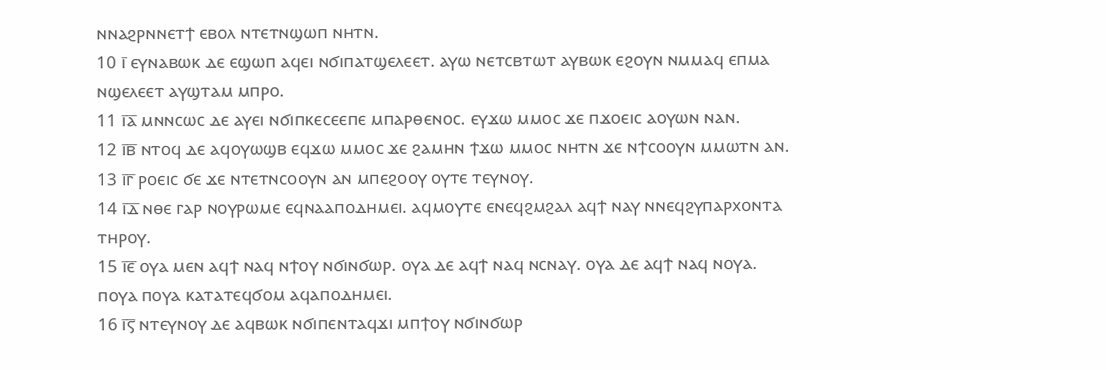ⲛⲛⲁϩⲣⲛⲛⲉⲧϯ ⲉⲃⲟⲗ ⲛⲧⲉⲧⲛϣⲱⲡ ⲛⲏⲧⲛ.
10 ⲓ̅ ⲉⲩⲛⲁⲃⲱⲕ ⲇⲉ ⲉϣⲱⲡ ⲁϥⲉⲓ ⲛϭⲓⲡⲁⲧϣⲉⲗⲉⲉⲧ. ⲁⲩⲱ ⲛⲉⲧⲥⲃⲧⲱⲧ ⲁⲩⲃⲱⲕ ⲉϩⲟⲩⲛ ⲛⲙⲙⲁϥ ⲉⲡⲙⲁ ⲛϣⲉⲗⲉⲉⲧ ⲁⲩϣⲧⲁⲙ ⲙⲡⲣⲟ.
11 ⲓ̅ⲁ̅ ⲙⲛⲛⲥⲱⲥ ⲇⲉ ⲁⲩⲉⲓ ⲛϭⲓⲡⲕⲉⲥⲉⲉⲡⲉ ⲙⲡⲁⲣⲑⲉⲛⲟⲥ. ⲉⲩϫⲱ ⲙⲙⲟⲥ ϫⲉ ⲡϫⲟⲉⲓⲥ ⲁⲟⲩⲱⲛ ⲛⲁⲛ.
12 ⲓ̅ⲃ̅ ⲛⲧⲟϥ ⲇⲉ ⲁϥⲟⲩⲱϣⲃ ⲉϥϫⲱ ⲙⲙⲟⲥ ϫⲉ ϩⲁⲙⲏⲛ ϯϫⲱ ⲙⲙⲟⲥ ⲛⲏⲧⲛ ϫⲉ ⲛϯⲥⲟⲟⲩⲛ ⲙⲙⲱⲧⲛ ⲁⲛ.
13 ⲓ̅ⲅ̅ ⲣⲟⲉⲓⲥ ϭⲉ ϫⲉ ⲛⲧⲉⲧⲛⲥⲟⲟⲩⲛ ⲁⲛ ⲙⲡⲉϩⲟⲟⲩ ⲟⲩⲧⲉ ⲧⲉⲩⲛⲟⲩ.
14 ⲓ̅ⲇ̅ ⲛⲑⲉ ⲅⲁⲣ ⲛⲟⲩⲣⲱⲙⲉ ⲉϥⲛⲁⲁⲡⲟⲇⲏⲙⲉⲓ. ⲁϥⲙⲟⲩⲧⲉ ⲉⲛⲉϥϩⲙϩⲁⲗ ⲁϥϯ ⲛⲁⲩ ⲛⲛⲉϥϩⲩⲡⲁⲣⲭⲟⲛⲧⲁ ⲧⲏⲣⲟⲩ.
15 ⲓ̅ⲉ̅ ⲟⲩⲁ ⲙⲉⲛ ⲁϥϯ ⲛⲁϥ ⲛϯⲟⲩ ⲛϭⲓⲛϭⲱⲣ. ⲟⲩⲁ ⲇⲉ ⲁϥϯ ⲛⲁϥ ⲛⲥⲛⲁⲩ. ⲟⲩⲁ ⲇⲉ ⲁϥϯ ⲛⲁϥ ⲛⲟⲩⲁ. ⲡⲟⲩⲁ ⲡⲟⲩⲁ ⲕⲁⲧⲁⲧⲉϥϭⲟⲙ ⲁϥⲁⲡⲟⲇⲏⲙⲉⲓ.
16 ⲓ̅ⲋ̅ ⲛⲧⲉⲩⲛⲟⲩ ⲇⲉ ⲁϥⲃⲱⲕ ⲛϭⲓⲡⲉⲛⲧⲁϥϫⲓ ⲙⲡϯⲟⲩ ⲛϭⲓⲛϭⲱⲣ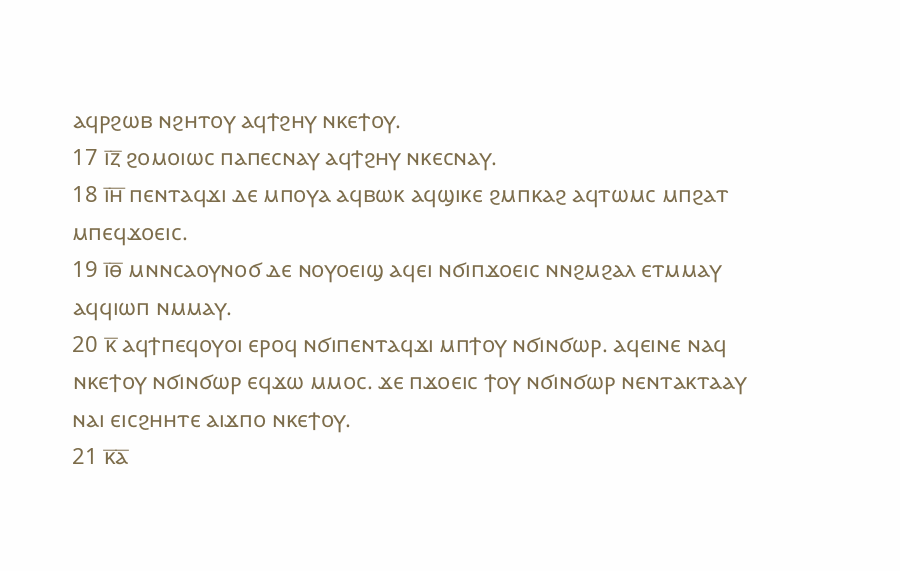ⲁϥⲣϩⲱⲃ ⲛϩⲏⲧⲟⲩ ⲁϥϯϩⲏⲩ ⲛⲕⲉϯⲟⲩ.
17 ⲓ̅ⲍ̅ ϩⲟⲙⲟⲓⲱⲥ ⲡⲁⲡⲉⲥⲛⲁⲩ ⲁϥϯϩⲏⲩ ⲛⲕⲉⲥⲛⲁⲩ.
18 ⲓ̅ⲏ̅ ⲡⲉⲛⲧⲁϥϫⲓ ⲇⲉ ⲙⲡⲟⲩⲁ ⲁϥⲃⲱⲕ ⲁϥϣⲓⲕⲉ ϩⲙⲡⲕⲁϩ ⲁϥⲧⲱⲙⲥ ⲙⲡϩⲁⲧ ⲙⲡⲉϥϫⲟⲉⲓⲥ.
19 ⲓ̅ⲑ̅ ⲙⲛⲛⲥⲁⲟⲩⲛⲟϭ ⲇⲉ ⲛⲟⲩⲟⲉⲓϣ ⲁϥⲉⲓ ⲛϭⲓⲡϫⲟⲉⲓⲥ ⲛⲛϩⲙϩⲁⲗ ⲉⲧⲙⲙⲁⲩ ⲁϥϥⲓⲱⲡ ⲛⲙⲙⲁⲩ.
20 ⲕ̅ ⲁϥϯⲡⲉϥⲟⲩⲟⲓ ⲉⲣⲟϥ ⲛϭⲓⲡⲉⲛⲧⲁϥϫⲓ ⲙⲡϯⲟⲩ ⲛϭⲓⲛϭⲱⲣ. ⲁϥⲉⲓⲛⲉ ⲛⲁϥ ⲛⲕⲉϯⲟⲩ ⲛϭⲓⲛϭⲱⲣ ⲉϥϫⲱ ⲙⲙⲟⲥ. ϫⲉ ⲡϫⲟⲉⲓⲥ ϯⲟⲩ ⲛϭⲓⲛϭⲱⲣ ⲛⲉⲛⲧⲁⲕⲧⲁⲁⲩ ⲛⲁⲓ ⲉⲓⲥϩⲏⲏⲧⲉ ⲁⲓϫⲡⲟ ⲛⲕⲉϯⲟⲩ.
21 ⲕ̅ⲁ̅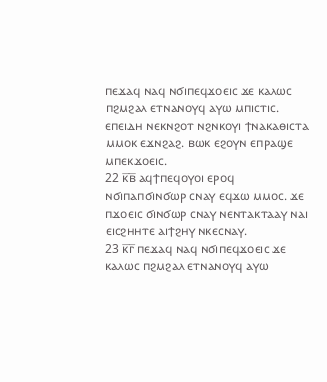ⲡⲉϫⲁϥ ⲛⲁϥ ⲛϭⲓⲡⲉϥϫⲟⲉⲓⲥ ϫⲉ ⲕⲁⲗⲱⲥ ⲡϩⲙϩⲁⲗ ⲉⲧⲛⲁⲛⲟⲩϥ ⲁⲩⲱ ⲙⲡⲓⲥⲧⲓⲥ. ⲉⲡⲉⲓⲇⲏ ⲛⲉⲕⲛϩⲟⲧ ⲛϩⲛⲕⲟⲩⲓ ϯⲛⲁⲕⲁⲑⲓⲥⲧⲁ ⲙⲙⲟⲕ ⲉϫⲛϩⲁϩ. ⲃⲱⲕ ⲉϩⲟⲩⲛ ⲉⲡⲣⲁϣⲉ ⲙⲡⲉⲕϫⲟⲉⲓⲥ.
22 ⲕ̅ⲃ̅ ⲁϥϯⲡⲉϥⲟⲩⲟⲓ ⲉⲣⲟϥ ⲛϭⲓⲡⲁⲡϭⲓⲛϭⲱⲣ ⲥⲛⲁⲩ ⲉϥϫⲱ ⲙⲙⲟⲥ. ϫⲉ ⲡϫⲟⲉⲓⲥ ϭⲓⲛϭⲱⲣ ⲥⲛⲁⲩ ⲛⲉⲛⲧⲁⲕⲧⲁⲁⲩ ⲛⲁⲓ ⲉⲓⲥϩⲏⲏⲧⲉ ⲁⲓϯϩⲏⲩ ⲛⲕⲉⲥⲛⲁⲩ.
23 ⲕ̅ⲅ̅ ⲡⲉϫⲁϥ ⲛⲁϥ ⲛϭⲓⲡⲉϥϫⲟⲉⲓⲥ ϫⲉ ⲕⲁⲗⲱⲥ ⲡϩⲙϩⲁⲗ ⲉⲧⲛⲁⲛⲟⲩϥ ⲁⲩⲱ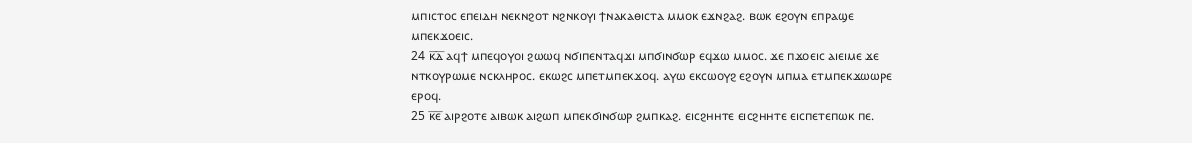ⲙⲡⲓⲥⲧⲟⲥ ⲉⲡⲉⲓⲇⲏ ⲛⲉⲕⲛϩⲟⲧ ⲛϩⲛⲕⲟⲩⲓ ϯⲛⲁⲕⲁⲑⲓⲥⲧⲁ ⲙⲙⲟⲕ ⲉϫⲛϩⲁϩ. ⲃⲱⲕ ⲉϩⲟⲩⲛ ⲉⲡⲣⲁϣⲉ ⲙⲡⲉⲕϫⲟⲉⲓⲥ.
24 ⲕ̅ⲇ̅ ⲁϥϯ ⲙⲡⲉϥⲟⲩⲟⲓ ϩⲱⲱϥ ⲛϭⲓⲡⲉⲛⲧⲁϥϫⲓ ⲙⲡϭⲓⲛϭⲱⲣ ⲉϥϫⲱ ⲙⲙⲟⲥ. ϫⲉ ⲡϫⲟⲉⲓⲥ ⲁⲓⲉⲓⲙⲉ ϫⲉ ⲛⲧⲕⲟⲩⲣⲱⲙⲉ ⲛⲥⲕⲗⲏⲣⲟⲥ. ⲉⲕⲱϩⲥ ⲙⲡⲉⲧⲙⲡⲉⲕϫⲟϥ. ⲁⲩⲱ ⲉⲕⲥⲱⲟⲩϩ ⲉϩⲟⲩⲛ ⲙⲡⲙⲁ ⲉⲧⲙⲡⲉⲕϫⲱⲱⲣⲉ ⲉⲣⲟϥ.
25 ⲕ̅ⲉ̅ ⲁⲓⲣϩⲟⲧⲉ ⲁⲓⲃⲱⲕ ⲁⲓϩⲱⲡ ⲙⲡⲉⲕϭⲓⲛϭⲱⲣ ϩⲙⲡⲕⲁϩ. ⲉⲓⲥϩⲏⲏⲧⲉ ⲉⲓⲥϩⲏⲏⲧⲉ ⲉⲓⲥⲡⲉⲧⲉⲡⲱⲕ ⲡⲉ.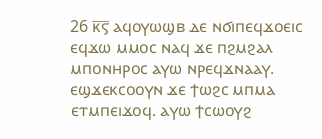26 ⲕ̅ⲋ̅ ⲁϥⲟⲩⲱϣⲃ ⲇⲉ ⲛϭⲓⲡⲉϥϫⲟⲉⲓⲥ ⲉϥϫⲱ ⲙⲙⲟⲥ ⲛⲁϥ ϫⲉ ⲡϩⲙϩⲁⲗ ⲙⲡⲟⲛⲏⲣⲟⲥ ⲁⲩⲱ ⲛⲣⲉϥϫⲛⲁⲁⲩ. ⲉϣϫⲉⲕⲥⲟⲟⲩⲛ ϫⲉ ϯⲱϩⲥ ⲙⲡⲙⲁ ⲉⲧⲙⲡⲉⲓϫⲟϥ. ⲁⲩⲱ ϯⲥⲱⲟⲩϩ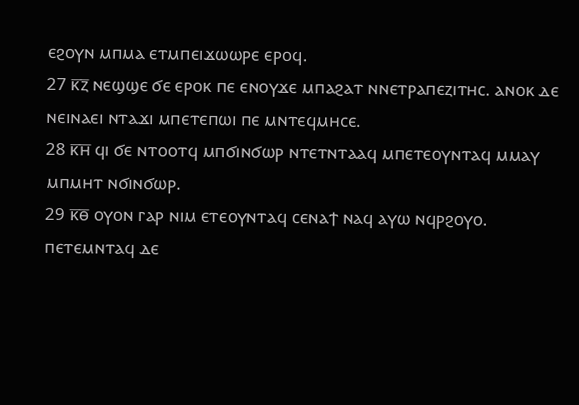ⲉϩⲟⲩⲛ ⲙⲡⲙⲁ ⲉⲧⲙⲡⲉⲓϫⲱⲱⲣⲉ ⲉⲣⲟϥ.
27 ⲕ̅ⲍ̅ ⲛⲉϣϣⲉ ϭⲉ ⲉⲣⲟⲕ ⲡⲉ ⲉⲛⲟⲩϫⲉ ⲙⲡⲁϩⲁⲧ ⲛⲛⲉⲧⲣⲁⲡⲉⲍⲓⲧⲏⲥ. ⲁⲛⲟⲕ ⲇⲉ ⲛⲉⲓⲛⲁⲉⲓ ⲛⲧⲁϫⲓ ⲙⲡⲉⲧⲉⲡⲱⲓ ⲡⲉ ⲙⲛⲧⲉϥⲙⲏⲥⲉ.
28 ⲕ̅ⲏ̅ ϥⲓ ϭⲉ ⲛⲧⲟⲟⲧϥ ⲙⲡϭⲓⲛϭⲱⲣ ⲛⲧⲉⲧⲛⲧⲁⲁϥ ⲙⲡⲉⲧⲉⲟⲩⲛⲧⲁϥ ⲙⲙⲁⲩ ⲙⲡⲙⲏⲧ ⲛϭⲓⲛϭⲱⲣ.
29 ⲕ̅ⲑ̅ ⲟⲩⲟⲛ ⲅⲁⲣ ⲛⲓⲙ ⲉⲧⲉⲟⲩⲛⲧⲁϥ ⲥⲉⲛⲁϯ ⲛⲁϥ ⲁⲩⲱ ⲛϥⲣϩⲟⲩⲟ. ⲡⲉⲧⲉⲙⲛⲧⲁϥ ⲇⲉ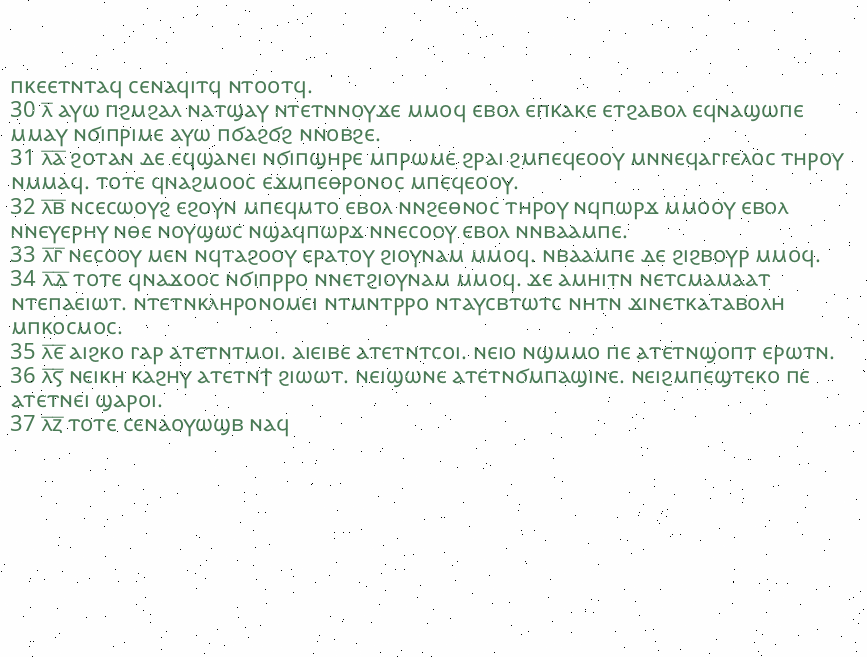ⲡⲕⲉⲉⲧⲛⲧⲁϥ ⲥⲉⲛⲁϥⲓⲧϥ ⲛⲧⲟⲟⲧϥ.
30 ⲗ̅ ⲁⲩⲱ ⲡϩⲙϩⲁⲗ ⲛⲁⲧϣⲁⲩ ⲛⲧⲉⲧⲛⲛⲟⲩϫⲉ ⲙⲙⲟϥ ⲉⲃⲟⲗ ⲉⲡⲕⲁⲕⲉ ⲉⲧϩⲁⲃⲟⲗ ⲉϥⲛⲁϣⲱⲡⲉ ⲙⲙⲁⲩ ⲛϭⲓⲡⲣⲓⲙⲉ ⲁⲩⲱ ⲡϭⲁϩϭϩ ⲛⲛⲟⲃϩⲉ.
31 ⲗ̅ⲁ̅ ϩⲟⲧⲁⲛ ⲇⲉ ⲉϥϣⲁⲛⲉⲓ ⲛϭⲓⲡϣⲏⲣⲉ ⲙⲡⲣⲱⲙⲉ ϩⲣⲁⲓ ϩⲙⲡⲉϥⲉⲟⲟⲩ ⲙⲛⲛⲉϥⲁⲅⲅⲉⲗⲟⲥ ⲧⲏⲣⲟⲩ ⲛⲙⲙⲁϥ. ⲧⲟⲧⲉ ϥⲛⲁϩⲙⲟⲟⲥ ⲉϫⲙⲡⲉⲑⲣⲟⲛⲟⲥ ⲙⲡⲉϥⲉⲟⲟⲩ.
32 ⲗ̅ⲃ̅ ⲛⲥⲉⲥⲱⲟⲩϩ ⲉϩⲟⲩⲛ ⲙⲡⲉϥⲙⲧⲟ ⲉⲃⲟⲗ ⲛⲛϩⲉⲑⲛⲟⲥ ⲧⲏⲣⲟⲩ ⲛϥⲡⲱⲣϫ ⲙⲙⲟⲟⲩ ⲉⲃⲟⲗ ⲛⲛⲉⲩⲉⲣⲏⲩ ⲛⲑⲉ ⲛⲟⲩϣⲱⲥ ⲛϣⲁϥⲡⲱⲣϫ ⲛⲛⲉⲥⲟⲟⲩ ⲉⲃⲟⲗ ⲛⲛⲃⲁⲁⲙⲡⲉ.
33 ⲗ̅ⲅ̅ ⲛⲉⲥⲟⲟⲩ ⲙⲉⲛ ⲛϥⲧⲁϩⲟⲟⲩ ⲉⲣⲁⲧⲟⲩ ϩⲓⲟⲩⲛⲁⲙ ⲙⲙⲟϥ. ⲛⲃⲁⲁⲙⲡⲉ ⲇⲉ ϩⲓϩⲃⲟⲩⲣ ⲙⲙⲟϥ.
34 ⲗ̅ⲇ̅ ⲧⲟⲧⲉ ϥⲛⲁϫⲟⲟⲥ ⲛϭⲓⲡⲣⲣⲟ ⲛⲛⲉⲧϩⲓⲟⲩⲛⲁⲙ ⲙⲙⲟϥ. ϫⲉ ⲁⲙⲏⲓⲧⲛ ⲛⲉⲧⲥⲙⲁⲙⲁⲁⲧ ⲛⲧⲉⲡⲁⲉⲓⲱⲧ. ⲛⲧⲉⲧⲛⲕⲗⲏⲣⲟⲛⲟⲙⲉⲓ ⲛⲧⲙⲛⲧⲣⲣⲟ ⲛⲧⲁⲩⲥⲃⲧⲱⲧⲥ ⲛⲏⲧⲛ ϫⲓⲛⲉⲧⲕⲁⲧⲁⲃⲟⲗⲏ ⲙⲡⲕⲟⲥⲙⲟⲥ.
35 ⲗ̅ⲉ̅ ⲁⲓϩⲕⲟ ⲅⲁⲣ ⲁⲧⲉⲧⲛⲧⲙⲟⲓ. ⲁⲓⲉⲓⲃⲉ ⲁⲧⲉⲧⲛⲧⲥⲟⲓ. ⲛⲉⲓⲟ ⲛϣⲙⲙⲟ ⲡⲉ ⲁⲧⲉⲧⲛϣⲟⲡⲧ ⲉⲣⲱⲧⲛ.
36 ⲗ̅ⲋ̅ ⲛⲉⲓⲕⲏ ⲕⲁϩⲏⲩ ⲁⲧⲉⲧⲛϯ ϩⲓⲱⲱⲧ. ⲛⲉⲓϣⲱⲛⲉ ⲁⲧⲉⲧⲛϭⲙⲡⲁϣⲓⲛⲉ. ⲛⲉⲓϩⲙⲡⲉϣⲧⲉⲕⲟ ⲡⲉ ⲁⲧⲉⲧⲛⲉⲓ ϣⲁⲣⲟⲓ.
37 ⲗ̅ⲍ̅ ⲧⲟⲧⲉ ⲥⲉⲛⲁⲟⲩⲱϣⲃ ⲛⲁϥ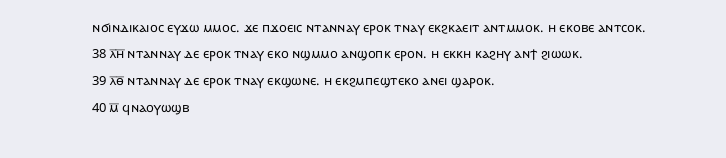ⲛϭⲓⲛⲇⲓⲕⲁⲓⲟⲥ ⲉⲩϫⲱ ⲙⲙⲟⲥ. ϫⲉ ⲡϫⲟⲉⲓⲥ ⲛⲧⲁⲛⲛⲁⲩ ⲉⲣⲟⲕ ⲧⲛⲁⲩ ⲉⲕϩⲕⲁⲉⲓⲧ ⲁⲛⲧⲙⲙⲟⲕ. ⲏ ⲉⲕⲟⲃⲉ ⲁⲛⲧⲥⲟⲕ.
38 ⲗ̅ⲏ̅ ⲛⲧⲁⲛⲛⲁⲩ ⲇⲉ ⲉⲣⲟⲕ ⲧⲛⲁⲩ ⲉⲕⲟ ⲛϣⲙⲙⲟ ⲁⲛϣⲟⲡⲕ ⲉⲣⲟⲛ. ⲏ ⲉⲕⲕⲏ ⲕⲁϩⲏⲩ ⲁⲛϯ ϩⲓⲱⲱⲕ.
39 ⲗ̅ⲑ̅ ⲛⲧⲁⲛⲛⲁⲩ ⲇⲉ ⲉⲣⲟⲕ ⲧⲛⲁⲩ ⲉⲕϣⲱⲛⲉ. ⲏ ⲉⲕϩⲙⲡⲉϣⲧⲉⲕⲟ ⲁⲛⲉⲓ ϣⲁⲣⲟⲕ.
40 ⲙ̅ ϥⲛⲁⲟⲩⲱϣⲃ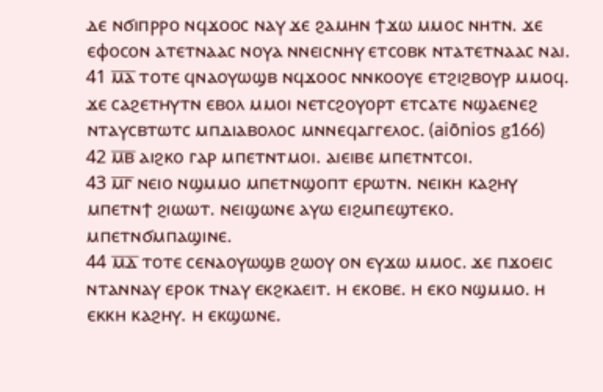ⲇⲉ ⲛϭⲓⲡⲣⲣⲟ ⲛϥϫⲟⲟⲥ ⲛⲁⲩ ϫⲉ ϩⲁⲙⲏⲛ ϯϫⲱ ⲙⲙⲟⲥ ⲛⲏⲧⲛ. ϫⲉ ⲉⲫⲟⲥⲟⲛ ⲁⲧⲉⲧⲛⲁⲁⲥ ⲛⲟⲩⲁ ⲛⲛⲉⲓⲥⲛⲏⲩ ⲉⲧⲥⲟⲃⲕ ⲛⲧⲁⲧⲉⲧⲛⲁⲁⲥ ⲛⲁⲓ.
41 ⲙ̅ⲁ̅ ⲧⲟⲧⲉ ϥⲛⲁⲟⲩⲱϣⲃ ⲛϥϫⲟⲟⲥ ⲛⲛⲕⲟⲟⲩⲉ ⲉⲧϩⲓϩⲃⲟⲩⲣ ⲙⲙⲟϥ. ϫⲉ ⲥⲁϩⲉⲧⲏⲩⲧⲛ ⲉⲃⲟⲗ ⲙⲙⲟⲓ ⲛⲉⲧⲥϩⲟⲩⲟⲣⲧ ⲉⲧⲥⲁⲧⲉ ⲛϣⲁⲉⲛⲉϩ ⲛⲧⲁⲩⲥⲃⲧⲱⲧⲥ ⲙⲡⲇⲓⲁⲃⲟⲗⲟⲥ ⲙⲛⲛⲉϥⲁⲅⲅⲉⲗⲟⲥ. (aiōnios g166)
42 ⲙ̅ⲃ̅ ⲁⲓϩⲕⲟ ⲅⲁⲣ ⲙⲡⲉⲧⲛⲧⲙⲟⲓ. ⲁⲓⲉⲓⲃⲉ ⲙⲡⲉⲧⲛⲧⲥⲟⲓ.
43 ⲙ̅ⲅ̅ ⲛⲉⲓⲟ ⲛϣⲙⲙⲟ ⲙⲡⲉⲧⲛϣⲟⲡⲧ ⲉⲣⲱⲧⲛ. ⲛⲉⲓⲕⲏ ⲕⲁϩⲏⲩ ⲙⲡⲉⲧⲛϯ ϩⲓⲱⲱⲧ. ⲛⲉⲓϣⲱⲛⲉ ⲁⲩⲱ ⲉⲓϩⲙⲡⲉϣⲧⲉⲕⲟ. ⲙⲡⲉⲧⲛϭⲙⲡⲁϣⲓⲛⲉ.
44 ⲙ̅ⲇ̅ ⲧⲟⲧⲉ ⲥⲉⲛⲁⲟⲩⲱϣⲃ ϩⲱⲟⲩ ⲟⲛ ⲉⲩϫⲱ ⲙⲙⲟⲥ. ϫⲉ ⲡϫⲟⲉⲓⲥ ⲛⲧⲁⲛⲛⲁⲩ ⲉⲣⲟⲕ ⲧⲛⲁⲩ ⲉⲕϩⲕⲁⲉⲓⲧ. ⲏ ⲉⲕⲟⲃⲉ. ⲏ ⲉⲕⲟ ⲛϣⲙⲙⲟ. ⲏ ⲉⲕⲕⲏ ⲕⲁϩⲏⲩ. ⲏ ⲉⲕϣⲱⲛⲉ.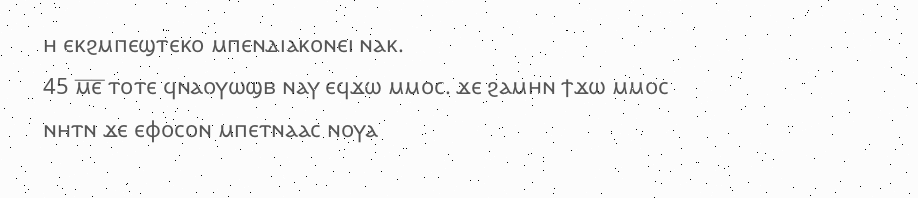ⲏ ⲉⲕϩⲙⲡⲉϣⲧⲉⲕⲟ ⲙⲡⲉⲛⲇⲓⲁⲕⲟⲛⲉⲓ ⲛⲁⲕ.
45 ⲙ̅ⲉ̅ ⲧⲟⲧⲉ ϥⲛⲁⲟⲩⲱϣⲃ ⲛⲁⲩ ⲉϥϫⲱ ⲙⲙⲟⲥ. ϫⲉ ϩⲁⲙⲏⲛ ϯϫⲱ ⲙⲙⲟⲥ ⲛⲏⲧⲛ ϫⲉ ⲉⲫⲟⲥⲟⲛ ⲙⲡⲉⲧⲛⲁⲁⲥ ⲛⲟⲩⲁ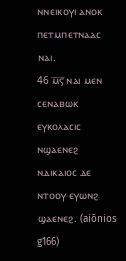ⲛⲛⲉⲓⲕⲟⲩⲓ ⲁⲛⲟⲕ ⲡⲉⲧⲙⲡⲉⲧⲛⲁⲁⲥ ⲛⲁⲓ.
46 ⲙ̅ⲋ̅ ⲛⲁⲓ ⲙⲉⲛ ⲥⲉⲛⲁⲃⲱⲕ ⲉⲩⲕⲟⲗⲁⲥⲓⲥ ⲛϣⲁⲉⲛⲉϩ ⲛⲇⲓⲕⲁⲓⲟⲥ ⲇⲉ ⲛⲧⲟⲟⲩ ⲉⲩⲱⲛϩ ϣⲁⲉⲛⲉϩ. (aiōnios g166)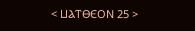< ⳘⲀⲦⲐⲈⲞⲚ 25 >